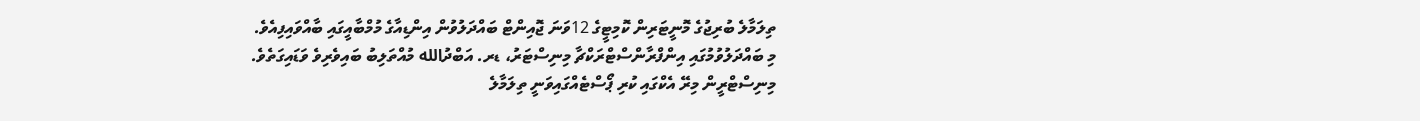ތިލަމާލެ ބުރިޖުގެ މޮނީޓަރިން ކޮމިޓީގެ 12ވަނަ ޖޮއިންޓް ބައްދަލުވުން އިންޑިއާގެ މުމްބާއީގައި ބާއްވައިފިއެވެ.
މި ބައްދަލުވުމުގައި އިންފްރާންސްޓްރަކްޗާ މިނިސްޓަރު، ޑރ. އަބްދުالله މުއްތަލިބު ބައިވެރިވެ ވަޑައިގަތެވެ.
މިނިސްޓްރީން މިރޭ އެކްގައި ކުރި ޕޯސްޓެއްގައިވަނީ ތިލަމާލެ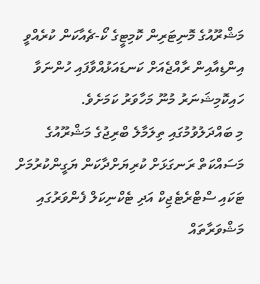މަޝްރޫއުގެ މޮނިޓަރިން ކޮމިޓީގެ ކޯ-ޗެއާކަން ކުރެއްވީ އިންޑިއާއިން ރާއްޖެއަށް ކަނޑައަޅުއްވާފައި ހުންނަވާ ހައިކޮމިޝަނަރު މުނޫ މަހާވަރު ކަމަށެވެ.
މި ބައްދަލުވުމުގައި ތިލަމާލެ ބްރިޖުގެ މަޝްރޫއުގެ މަސައްކަތް ރަނގަޅަށް ކުރިޔަށްދާކަން ޔަގީންކުރުމަށް ޓަކައި ސްޓްރެޓެޖިކް އަދި ޓެކްނިކަލް ފެންވަރުގައި މަޝްވަރާތައް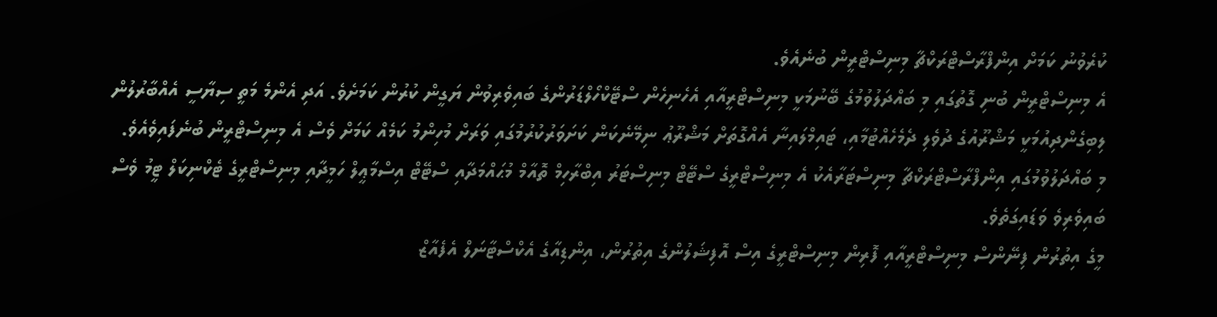ކުރެވުނު ކަމަށް އިންފްރާސްޓްރަކްޗާ މިނިސްޓްރީން ބުނެއެވެ.
އެ މިނިސްޓްރީން ބުނި ގޮތުގައި މި ބައްދަލުވުމުގެ ބޭނުމަކީ މިނިސްޓްރީއާއި އެހެނިހެން ސްޓޭކްހޯލްޑަރުންގެ ބައިވެރިވުން ޔަގީން ކުރުން ކަމަށެވެ. އަދި އެންމެ މަތީ ސިޔާސީ އެއްބާރުލުން ލިބިގެންދިއުމަކީ މަޝްރޫއުގެ ދުވެލި ދެމެހެއްޓުމާއި، ޓައިމްލައިނާ އެއްގޮތަށް މަޝްރޫޢު ނިމޭނެކަން ކަށަވަރުކުރުމުގައި ވަރަށް މުހިންމު ކަމެއް ކަމަށް ވެސް އެ މިނިސްޓްރީން ބުނެފައިވެއެވެ.
މި ބައްދަލުވުމުގައި އިންފްރާސްޓްރަކްޗާ މިނިސްޓަރާއެކު އެ މިނިސްޓްރީގެ ސްޓޭޓް މިނިސްޓަރު އިބްރާހިމް ތޮއާމް މުޙައްމަދާއި ސްޓޭޓް އިސްމާޢީލް ހަމީދާއި މިނިސްޓްރީގެ ޓެކްނިކަލް ޓީމު ވެސް ބައިވެރިވެ ވަޑައިގަތެވެ.
މީގެ އިތުރުން ފިނޭންސް މިނިސްޓްރީއާއި ފޮރިން މިނިސްޓްރީގެ އިސް އޮފިޝަލުންގެ އިތުރުން، އިންޑިއާގެ އެކްސްޓާނަލް އެފެއާޒް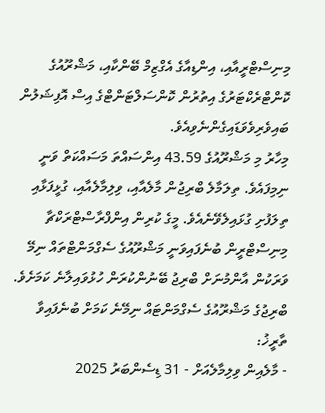މިނިސްޓްރީއާއި، އިންޑިއާގެ އެގްޒިމް ބޭންކާއި، މަޝްރޫއުގެ ކޮންޓްރެކްޓަރުގެ އިތުރުން ކޮންސަލްޓަންޓްގެ އިސް އޮފިޝަލުން ބައިވެރިވެވަޑައިގެންނެވިއެވެ.
މިހާރު މި މަޝްރޫއުގެ 43.59 އިންސައްތަ މަސައްކަތް ވަނީ ނިމިފައެވެ. ތިލަމާލެ ބްރިޖުން މާލެއާއި، ވިލިމާލެއާއި، ގުޅީފަޅާއި ތިލަފުށި ގުޅައިލެވޭނެއެވެ. މީގެ ކުރިން އިންފްރާސްޓްރަކްޗާ މިނިސްޓްރީން ބުނެފައިވަނީ މަޝްރޫއުގެ ސެގްމަންޓްތައް ނިމޭ ވަރަކުން އާންމުނަށް ބްރިޖު ބޭނުންކުރަން ހުޅުވައިލާނެ ކަމަށެވެ.
ބްރިޖުގެ މަޝްރޫއުގެ ސެގްމަންޓައް ނިމޭނެ ކަމަށް ބުނެފައިވާ ތާރީޚު:
- މާލެއިން ވިލިމާލެއަށް - 31 ޑިސެންބަރު 2025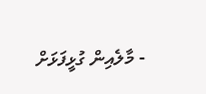- މާލެއިން ގުޅީފަޅަށް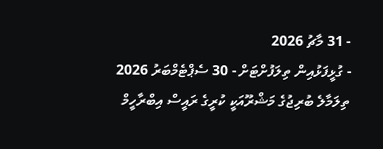- 31 މާޗު 2026
- ގުޅީފަޅުއިން ތިލަފުށްޓަށް - 30 ސެޕްޓެމްބަރު 2026
ތިލަމާލެ ބުރިޖުގެ މަޝްރޫއަކީ ކުރީގެ ރައީސް އިބްރާހީމް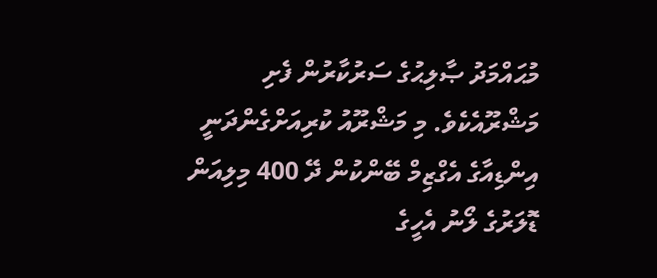މުޙައްމަދު ޞާލިޙުގެ ސަރުކާރުން ފެށި މަޝްރޫއެކެވެ. މި މަޝްރޫއު ކުރިއަށްގެންދަނީ އިންޑިއާގެ އެގްޒިމް ބޭންކުން ދޭ 400 މިލިއަން ޑޮލަރުގެ ލޯނު އެހީގެ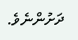ދަށުންނެވެ.